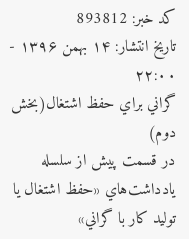کد خبر: 893812
تاریخ انتشار: ۱۴ بهمن ۱۳۹۶ - ۲۲:۰۰
گراني براي حفظ اشتغال(بخش دوم)
در قسمت پيش از سلسله يادداشت‌هاي «حفظ اشتغال يا توليد كار با گراني»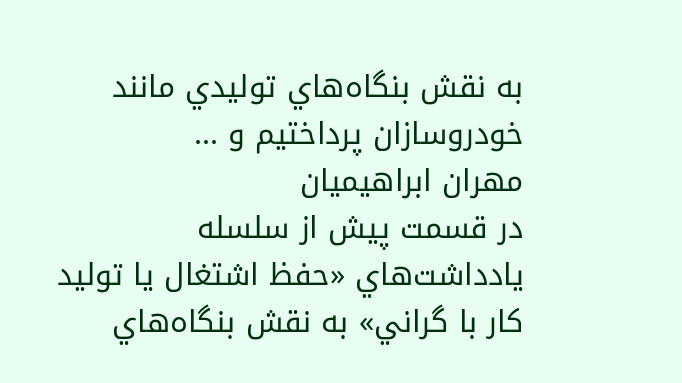به نقش بنگاه‌هاي توليدي مانند خودروسازان پرداختيم و ...
مهران ابراهيميان
در قسمت پيش از سلسله يادداشت‌هاي «حفظ اشتغال يا توليد كار با گراني» به نقش بنگاه‌هاي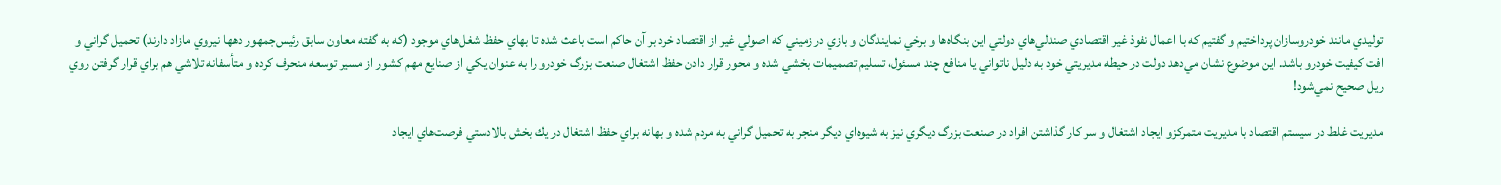توليدي مانند خودروسازان پرداختيم و گفتيم كه با اعمال نفوذ غير اقتصادي صندلي‌هاي دولتي اين بنگاه‌ها و برخي نمايندگان و بازي در زميني كه اصولي غير از اقتصاد خرد بر آن حاكم است باعث شده تا بهاي حفظ شغل‌هاي موجود (كه به گفته معاون سابق رئيس‌جمهور دهها نيروي مازاد دارند) تحميل گراني و افت كيفيت خودرو باشد. اين موضوع نشان مي‌دهد دولت در حيطه مديريتي خود به دليل ناتواني يا منافع چند مسئول، تسليم تصميمات بخشي شده و محور قرار دادن حفظ اشتغال صنعت بزرگ خودرو را به عنوان يكي از صنايع مهم كشور از مسير توسعه منحرف كرده و متأسفانه تلاشي هم براي قرار گرفتن روي ريل صحيح نمي‌شود!

مديريت غلط در سيستم اقتصاد با مديريت متمركزو ايجاد اشتغال و سر كار گذاشتن افراد در صنعت بزرگ ديگري نيز به شيوه‌اي ديگر منجر به تحميل گراني به مردم شده و بهانه براي حفظ اشتغال در يك بخش بالادستي فرصت‌هاي ايجاد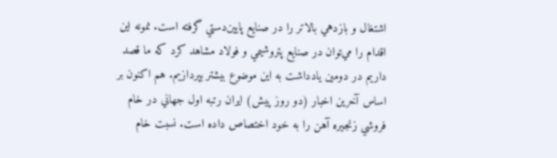اشتغال و بازدهي بالاتر را در صنايع پايين‌دستي گرفته است. نمونه اين اقدام را مي‌توان در صنايع پتروشيمي و فولاد مشاهد كرد كه ما قصد داريم در دومين يادداشت به اين موضوع بيشتر بپردازيم. هم اكنون بر اساس آخرين اخبار (دو روز پيش) ايران رتبه اول جهاني در خام فروشي زنجيره آهن را به خود اختصاص داده است. نسبت خام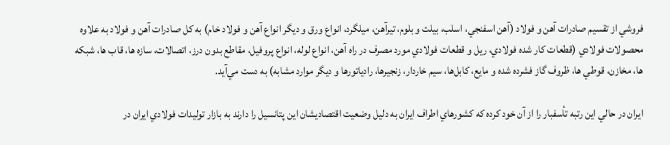فروشي از تقسيم صادرات آهن و فولاد (آهن اسفنجي، اسلب، بيلت و بلوم، تيرآهن، ميلگرد، انواع ورق و ديگر انواع آهن و فولاد خام) به كل صادرات آهن و فولاد به علاوه محصولات فولادي (قطعات كار شده فولادي، ريل و قطعات فولادي مورد مصرف در راه آهن، انواع لوله، انواع پروفيل، مقاطع بدون درز، اتصالات، سازه ها، قاب ها، شبكه ها، مخازن، قوطي ها، ظروف گاز فشرده شده و مايع، كابل‌ها، سيم خاردار، زنجيرها، رادياتورها و ديگر موارد مشابه) به دست مي‌آيد.

ايران در حالي اين رتبه تأسفبار را از آن خود كرده كه كشورهاي اطراف ايران به دليل وضعيت اقتصاديشان اين پتانسيل را دارند به بازار توليدات فولادي ايران در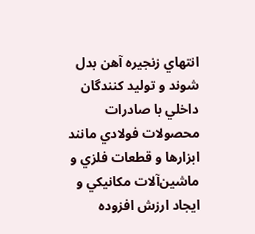انتهاي زنجيره آهن بدل شوند و توليد كنندگان داخلي با صادرات محصولات فولادي مانند ابزارها و قطعات فلزي و ماشين‌آلات مكانيكي و ايجاد ارزش افزوده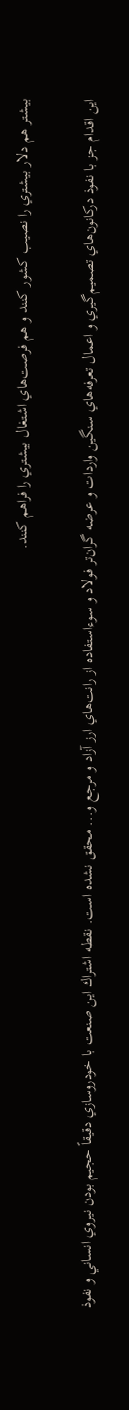بيشتر هم دلار بيشتري را نصيب كشور كنند و هم فرصت‌هاي اشتغال بيشتري را فراهم كنند.

اين اقدام جز با نفوذ دركانون‌هاي تصميم‌گيري و اعمال تعرفه‌هاي سنگين واردات و عرضه گران‌تر فولاد و سوءاستفاده از رانت‌هاي ارز آزاد و مرجع و... محقق نشده است. نقطه اشتراك اين صنعت با خودرو‌سازي دقيقاً حجيم بودن نيروي انساني و نفوذ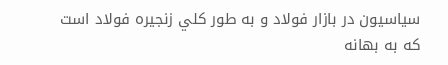سياسيون در بازار فولاد و به طور كلي زنجيره فولاد است كه به بهانه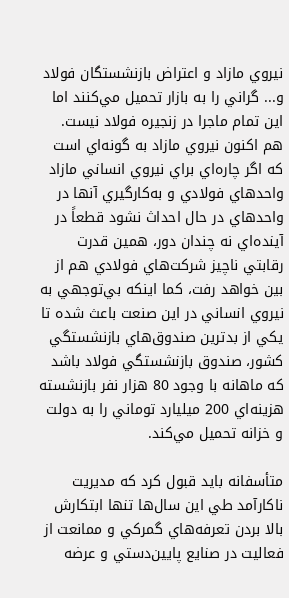نيروي مازاد و اعتراض بازنشستگان فولاد و... گراني را به بازار تحميل مي‌كنند اما اين تمام ماجرا در زنجيره فولاد نيست. هم اكنون نيروي مازاد به گونه‌اي است كه اگر چاره‌اي براي نيروي انساني مازاد واحدهاي فولادي و به‌كارگيري آنها در واحدهاي در حال احداث نشود قطعاً در آينده‌اي نه چندان دور، همين قدرت رقابتي ناچيز شركت‌هاي فولادي هم از بين خواهد رفت، كما اينكه بي‌توجهي به نيروي انساني در اين صنعت باعث شده تا يكي از بدترين صندوق‌هاي بازنشستگي كشور، صندوق بازنشستگي فولاد باشد كه ماهانه با وجود 80 هزار نفر بازنشسته هزينه‌اي 200 ميليارد توماني را به دولت و خزانه تحميل مي‌كند.

متأسفانه بايد قبول كرد كه مديريت ناكارآمد طي اين سال‌ها تنها ابتكارش بالا بردن تعرفه‌هاي گمركي و ممانعت از فعاليت در صنايع پايين‌دستي و عرضه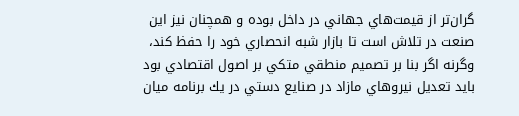گران‌تر از قيمت‌هاي جهاني در داخل بوده و همچنان نيز اين صنعت در تلاش است تا بازار شبه انحصاري خود را حفظ كند، وگرنه اگر بنا بر تصميم منطقي متكي بر اصول اقتصادي بود بايد تعديل نيروهاي مازاد در صنايع دستي در يك برنامه ميان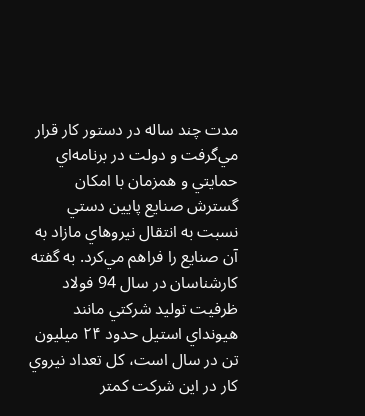مدت چند ساله در دستور كار قرار مي‌گرفت و دولت در برنامه‌اي حمايتي و همزمان با امكان گسترش صنايع پايين دستي نسبت به انتقال نيروهاي مازاد به آن صنايع را فراهم مي‌كرد. به گفته كارشناسان در سال 94 فولاد ظرفيت توليد شركتي مانند هيونداي استيل حدود ۲۴ ميليون تن در سال است، كل تعداد نيروي كار در اين شركت كمتر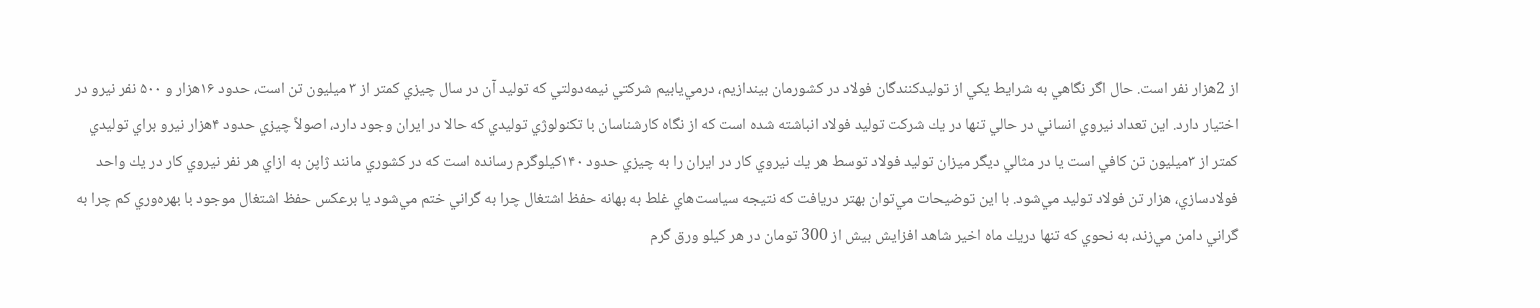از 2هزار نفر است. حال اگر نگاهي به شرايط يكي از توليدكنندگان فولاد در كشورمان بيندازيم، درمي‌يابيم شركتي نيمه‌دولتي كه توليد آن در سال چيزي كمتر از ۳ ميليون تن است، حدود ۱۶هزار و ۵۰۰ نفر نيرو در اختيار دارد. اين تعداد نيروي انساني در حالي تنها در يك شركت توليد فولاد انباشته شده است كه از نگاه كارشناسان با تكنولوژي توليدي كه حالا در ايران وجود دارد، اصولاً چيزي حدود ۴هزار نيرو براي توليدي كمتر از ۳ميليون تن كافي است يا در مثالي ديگر ميزان توليد فولاد توسط هر يك نيروي كار در ايران را به چيزي حدود ۱۴۰كيلوگرم رسانده است كه در كشوري مانند ژاپن به ازاي هر نفر نيروي كار در يك واحد فولادسازي، هزار تن فولاد توليد مي‌شود. با اين توضيحات مي‌توان بهتر دريافت كه نتيجه سياست‌هاي غلط به بهانه حفظ اشتغال چرا به گراني ختم مي‌شود يا برعكس حفظ اشتغال موجود با بهره‌وري كم چرا به گراني دامن مي‌زند، به نحوي كه تنها دريك ماه اخير شاهد افزايش بيش از 300 تومان در هر كيلو ورق گرم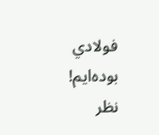فولادي بوده‌ايم!
نظر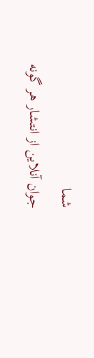شما
جوان آنلاين از انتشار هر گونه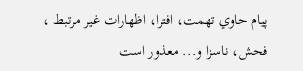پيام حاوي تهمت، افترا، اظهارات غير مرتبط ، فحش، ناسزا و... معذور است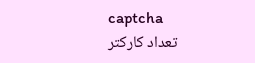captcha
تعداد کارکتر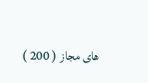های مجاز ( 200 )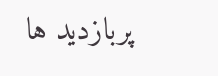پربازدید ها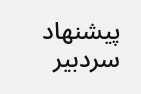پیشنهاد سردبیر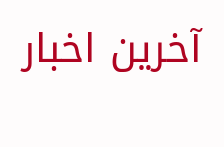آخرین اخبار